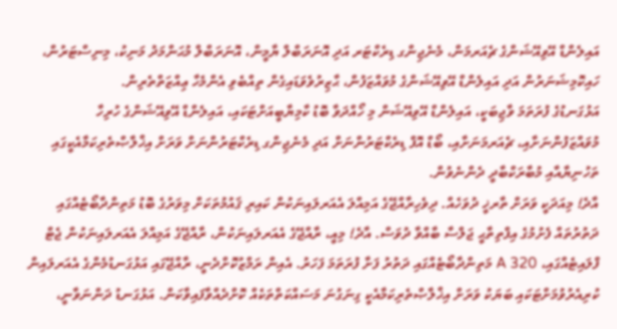އައިލެންޑް އޭވިއޭޝަންގެ ޗެއަރމަން، މެނެޖިންގ ޑިރެކްޓަރ އަދި އޮނަރަބްލް ޔާމީން، އޮނަރަބްލް މުޙަންމަދު މަނިކު، މިނިސްޓަރުން، ހައިކޮމިޝަނަރުން އަދި އައިލެންޑް އޭވިއޭޝަންގެ މުވައްޒަފުން، ޙާޒިރުވެވަޑައިގެން ތިއްބެވި އެންމެހާ ޢިއްޒަތްތެރިން.
އަޅުގަނޑުގެ ފުރަތަމަ ވާޖިބަކީ، އައިލެންޑް އޭވިއޭޝަން މި ހޯއްދަވާ ބޮޑު ކާމިޔާބީއަށްޓަކައި، އައިލެންޑް އޭވިއޭޝަންގެ ހުރިހާ މުވައްޒަފުންނަށާއި، ޗެއަރމަނަށާއި، ބޯޑް އޮފް ޑިރެކްޓަރުންނަށް އަދި މެނެޖިންގ ޑިރެކްޓަރުންނަށް ވަރަށް އިޚްލާޞްތެރިކަމާއެކީގައި ތަހުނިޔާއާއި މުބާރަކްބާދީ ދެންނެވުން.
އާދެ! މިއަދަކީ ވަރަށް ތާރޚީ ދުވަހެއް. ދިވެހިރާއްޖޭގެ އަމިއްލަ އެއަރލައިނަކުން ކައިރި ޤައުމުތަކަށް މިވަރުގެ ބޮޑު މަތިންދާބޯޓެއްގައި ދަތުރުތައް ފެށުމުގެ އިފްތިތާޙީ ޖަލްސާ ބާއްވާ ދުވަސް. އާދެ! މިއީ، ރާއްޖޭގެ އެއަރލައިނަކުން، ރާއްޖޭގެ އަމިއްލަ އެއަރލައިނަކުން ޖެޓް ފްލައިޓެއްގައި، A 320 މަތިންދާބޯޓެއްގައި ދަތުރު ފަށާ ފުރަތަމަ ފަހަރު. އެއިން ރަމްޒުކޮށްދެނީ، ރާއްޖޭގައި އަޅުގަނޑުމެންގެ އެއަރލައިން ކުރިއެރުވުމަށްޓަކައި ބަޔަކު ވަރަށް އިޚްލާޞްތެރިކަމާއެކީ ގިނަގުނަ މަސައްކަތްތަކެއް ކޮށްދެއްވާފައިވާކަން. އަޅުގަނޑު ދަންނަވާނީ،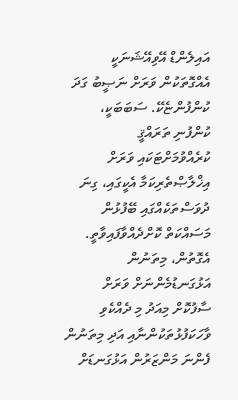އައިލެންޑް އޭވިއޭޝަނަކީ އެއްގޮތަކުން ވަރަށް ނަޞީބު ގަދަ ކުންފުންޏެކޭ. ސަބަބަކީ، ކުންފުނި ތަރައްޤީ ކުރެއްވުމަށްޓަކައި ވަރަށް އިޚްލާޞްތެރިކަމާ އެކީގައި، ގިނަ ދުވަސްތަކެއްގައި ބޭފުޅުން މަސައްކަތް ކޮށްދެއްވާފައިވާތީ. އެގޮތުން، މިތަނުން އަޅުގަނޑުމެންނަށް ވަރަށް ސާފުކޮށް މިއަދު މި ދެއްކެވި ވާހަކަފުޅުތަކުންނާއި އަދި މިތަނުން ފެންނަ މަންޒަރުން އަޅުގަނޑަށް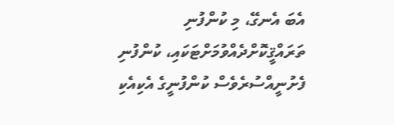އެބަ އެނގޭ، މި ކުންފުނި ތަރައްޤީކޮށްދެއްވުމަށްޓަކައި، ކުންފުނި ފެށުނީއްސުރެވެސް ކުންފުނީގެ އެކިއެކި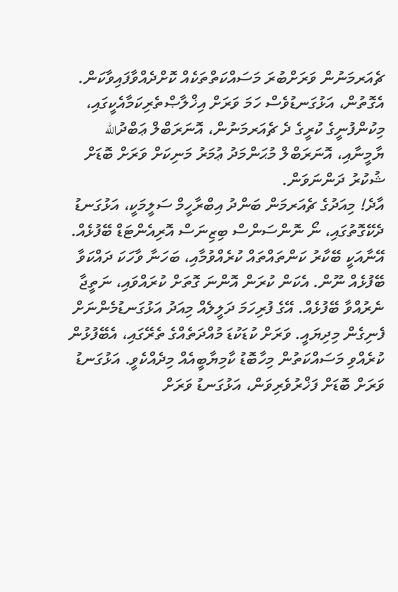ޗެއަރމަނުން ވަރަށްބުރަ މަސައްކަތްތަކެއް ކޮށްދެއްވާފައިވާކަން. އެގޮތުން، އަޅުގަނޑުވެސް ހަމަ ވަރަށް އިޚްލާޞްތެރިކަމާއެކީގައި، މިކުންފުނީގެ ކުރީގެ ދެ ޗެއަރމަނުން، އޮނަރަބްލް ޢަބްދުالله ޔާމީނާއި، އޮނަރަބްލް މުޙަންމަދު ޢުމަރު މަނިކަށް ވަރަށް ބޮޑަށް ޝުކުރު ދަންނަވަން.
އާދެ! މިއަދުގެ ޗެއަރމަން ބަންދު އިބްރާހީމް ސަލީމަކީ، އަޅުގަނޑު ދެކޭގޮތުގައި، ނޯ ނޮންސަންސް ބިޒިނަސް އޮރިއެންޓަޑް ބޭފުޅެއް. އޭނާއަކީ ބޭކާރު ކަންތައްތައް ކުރެއްވުމާއި، ބަހަނާ ވާހަކަ ދައްކަވާ ބޭފުޅެއް ނޫން. އެކަން ކުރަން އޮންނަ ގޮތަށް ކުރައްވައި، ނަތީޖާ ނެރުއްވާ ބޭފުޅެއް. އޭގެ ފުރިހަމަ ދަލީލެއް މިއަދު އަޅުގަނޑުމެންނަށް ފެނިގެން މިދިޔައީ. ވަރަށް ކުޑަކުޑަ މުއްދަތެއްގެ ތެރޭގައި، އެބޭފުޅުން ކުރެއްވި މަސައްކަތުން މިހާބޮޑު ކާމިޔާބީއެއް މިދެއްކެވީ. އަޅުގަނޑު ވަރަށް ބޮޑަށް ފަޚްރުވެރިވަން، އަޅުގަނޑު ވަރަށް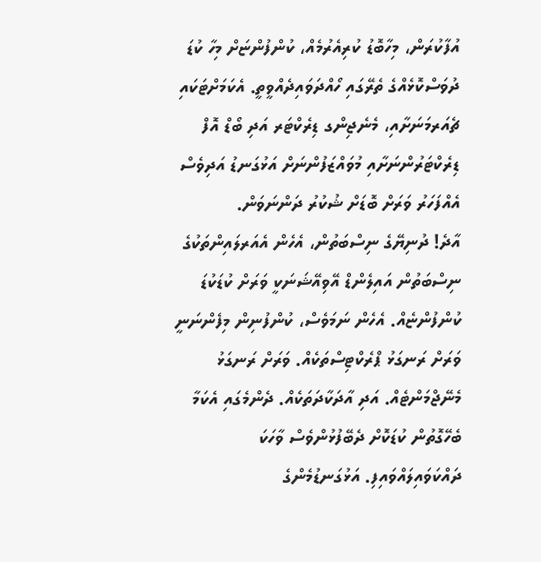އުފާކުރަން، މިހާބޮޑު ކުރިއެރުމެއް، ކުންފުންޏަށް މިހާ ކުޑަ ދުވަސްކޮޅެއްގެ ތެރޭގައި ހޯއްދަވައިދެއްވީތީ. އެކަމަށްޓަކައި ޗެއަރމަނަށާއި، މެނެޖިންގ ޑިރެކްޓަރ އަދި ބޯޑް އޮފް ޑިރެކްޓަރުންނަށާއި މުވައްޒަފުންނަށް އަޅުގަނޑު އަދިވެސް އެއްފަހަރު ވަރަށް ބޮޑަށް ޝުކުރު ދަންނަވަން.
އާދެ! ދުނިޔޭގެ ނިސްބަތުން، އެހެން އެއަރލައިންތަކުގެ ނިސްބަތުން އައިލެންޑް އޭވިއޭޝަނަކީ ވަރަށް ކުޑަކުޑަ ކުންފުންޏެއް. އެހެން ނަމަވެސް، ކުންފުނިން މިފެންނަނީ ވަރަށް ރަނގަޅު ޕްރެކްޓިސްތަކެއް. ވަރަށް ރަނގަޅު މެނޭޖްމަންޓެއް. އަދި އާދަކާދަތަކެއް. ދެންމެގައި އެކަމާ ބެހޭގޮތުން ކުޑަކޮށް ދެބޭފުޅުންވެސް ވާހަކަ ދައްކަވައިލައްވައިފި. އަޅުގަނޑުމެންގެ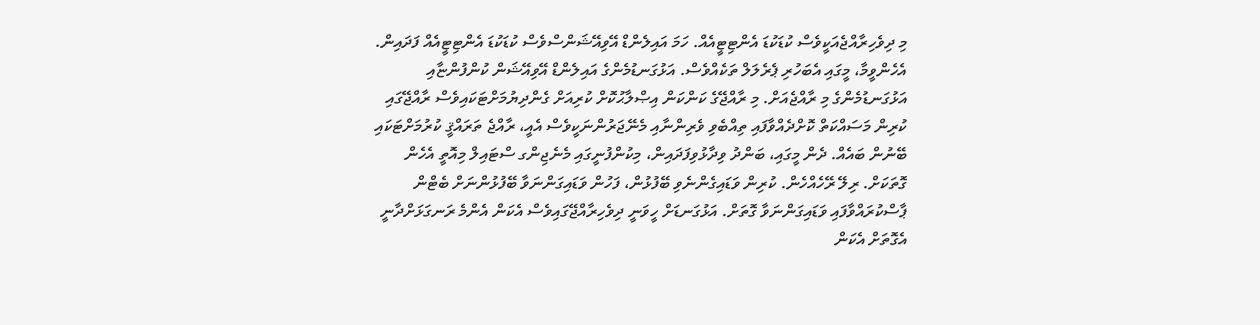މި ދިވެހިރާއްޖެއަކީވެސް ކުޑަކުޑަ އެންޓިޓީއެއް. ހަމަ އައިލެންޑް އޭވިއޭޝަންސްވެސް ކުޑަކުޑަ އެންޓިޓީއެއް ފަދައިން. އެހެންވީމާ، މީގައި އެބަހުރި ޕެރެލަލް ތަކެއްވެސް. އަޅުގަނޑުމެންގެ އައިލެންޑް އޭވިއޭޝަން ކުންފުންޏާއި އަޅުގަނޑުމެންގެ މި ރާއްޖެއަށް. މި ރާއްޖޭގެ ކަންކަން އިޞްލާޙުކޮށް ކުރިއަށް ގެންދިޔުމަށްޓަކައިވެސް ރާއްޖޭގައި ކުރިން މަސައްކަތް ކޮށްދެއްވާފައި ތިއްބެވި ވެރިންނާއި މެނޭޖަރުންނަކީވެސް އެއީ، ރާއްޖެ ތަރައްޤީ ކުރުމަށްޓަކައި ބޭނުން ބައެއް. ދެން މީގައި، ބަންދު ވިދާޅުވިފަދައިން، މިކުންފުނީގައި މެނެޖިންގ ސްޓައިލް މިއޮތީ އެހެން ގޮތަކަށް. ރިލޭ ރޭހެއްހެން. ކުރިން ވަޑައިގެންނެވި ބޭފުޅުން، ފަހުން ވަޑައިގަންނަވާ ބޭފުޅުންނަށް ބެޓްން ޕާސްކުރައްވާފައި ވަޑައިގަންނަވާ ގޮތަށް. އަޅުގަނޑަށް ހީވަނީ ދިވެހިރާއްޖޭގައިވެސް އެކަން އެންމެ ރަނގަޅަށްދާނީ އެގޮތަށް އެކަން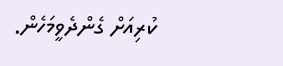ކުރިއަށް ގެންދެވީމަހެން.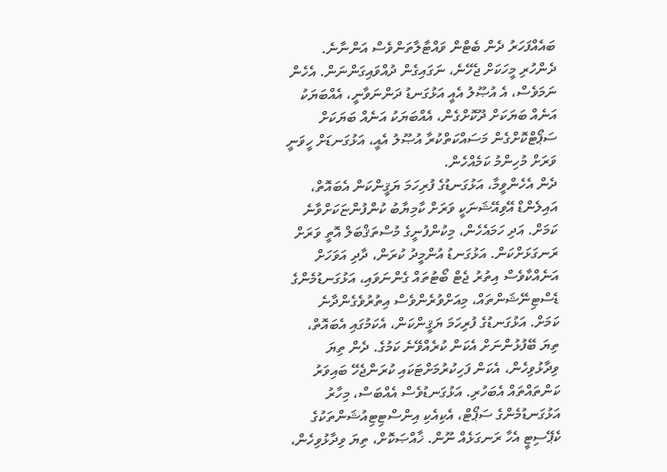ބައެއްފަހަރު ދެން ބެޓްން ވައްޓާލާތަންވެސް އަންނާނެ. ދެންހުރި މީހަކަށް ޖެހޭނެ، ނަގައިގެން ދުއްވައިގަންނަން. އެހެން ނަމަވެސް، އެ އުޞޫލު އެއީ އަޅުގަނޑު ދަންނަވާނީ، އެއްބަޔަކު އަނެއް ބަޔަކަށް ދޫކޮށްގެން، އެއްބަޔަކު އަނެއް ބަޔަކަށް ސަޕޯޓްކޮށްގެން މަސައްކަތްކުރާ އުޞޫލު އެއީ، އަޅުގަނޑަށް ހީވަނީ ވަރަށް މުހިންމު ކަމެއްހެން.
ދެން އެހެންވީމާ، އަޅުގަނޑުގެ ފުރިހަމަ ޔަޤީންކަން އެބައޮތް، އައިލެންޑް އޭވިއޭޝަނަކީ ވަރަށް ކާމިޔާބު ކުންފުންޏަކަށްވާނެ ކަމަށް. އަދި ހަމައެހެން، މިކުންފުނީގެ މުސްތަޤްބަލް އޮތީ ވަރަށް ރަނގަޅަށްކަން. އަޅުގަނޑު އުންމީދު ކުރަން، ދާދި އަވަހަށް އަނެއްކާވެސް އިތުރު ޖެޓް ބޯޓުތައް ގެންނަވައި، އަޅުގަނޑުމެންގެ ޑެސްޓިނޭޝަންތައް، މިއަށްވުރެންވެސް އިތުރުވެގެންދާނެ ކަމަށް. އަޅުގަނޑުގެ ފުރިހަމަ ޔަޤީންކަން، އެކަމުގައި އެބައޮތް، ތިޔަ ބޭފުޅުންނަށް އެކަން ކުރެއްވޭނެ ކަމުގެ. ދެން ތިޔަ ވިދާޅުވިހެން، އެކަން ފަހިކުރުމަށްޓަކައި ކުރަންޖެހޭ ބައިވަރު ކަންތައްތައް އެބަހުރި. އަޅުގަނޑުވެސް އެއްބަސް، މިހާރު އަޅުގަނޑުމެންގެ ސަޕޯޓް، އެކިއެކި އިންސްޓިޓިއުޝަންތަކުގެ ކެޕޭސިޓީ އެހާ ރަނގަޅެއް ނޫން. ޚާއްޞަކޮށް، ތިޔަ ވިދާޅުވިހެން،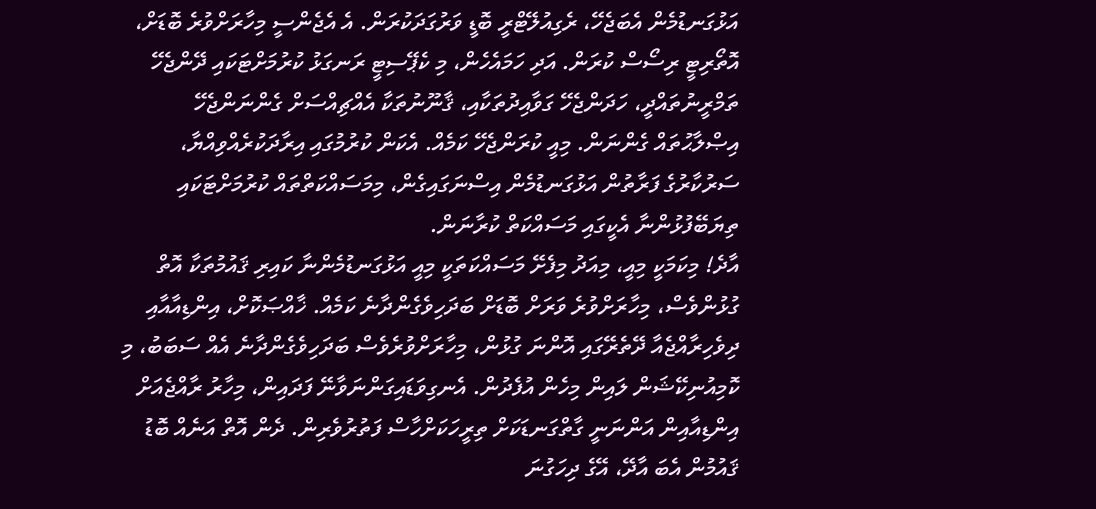އަޅުގަނޑުމެން އެބަޖެހޭ، ރެގިއުލޭޓްރީ ބޮޑީ ވަރުގަދަކުރަން. އެ އެޖެންސީ މިހާރަށްވުރެ ބޮޑަށް، އޮތޯރިޓީ ރިސޯސް ކުރަން. އަދި ހަމައެހެން، މި ކެޕޭސިޓީ ރަނގަޅު ކުރުމަށްޓަކައި ދޭންޖެހޭ ތަމްރީނުތައްދީ، ހަދަންޖެހޭ ގަވާއިދުތަކާއި، ޤާނޫނުތަކާ އެއްޗިއްސަށް ގެންނަންޖެހޭ އިޞްލާޙުތައް ގެންނަން. މިއީ ކުރަންޖެހޭ ކަމެއް. އެކަން ކުރުމުގައި އިރާދަކުރެއްވިއްޔާ، ސަރުކާރުގެ ފަރާތުން އަޅުގަނޑުމެން އިސްނަގައިގެން، މިމަސައްކަތްތައް ކުރުމަށްޓަކައި ތިޔަބޭފުޅުންނާ އެކީގައި މަސައްކަތް ކުރާނަން.
އާދެ! މިކަމަކީ މިއީ، މިއަދު މިފެށޭ މަސައްކަތަކީ މިއީ އަޅުގަނޑުމެންނާ ކައިރި ޤައުމުތަކާ އޮތް ގުޅުންވެސް، މިހާރަށްވުރެ ވަރަށް ބޮޑަށް ބަދަހިވެގެންދާނެ ކަމެއް. ޚާއްޞަކޮށް، އިންޑިއާއާއި ދިވެހިރާއްޖެއާ ދޭތެރޭގައި އޮންނަ ގުޅުން، މިހާރަށްވުރެވެސް ބަދަހިވެގެންދާނެ އެއް ސަބަބު، މި ކޮމިއުނިކޭޝަން ލައިން މިހެން އުފެދުން. އެނގިވަޑައިގަންނަވާނޭ ފަދައިން، މިހާރު ރާއްޖެއަށް އިންޑިއާއިން އަންނަނީ ގާތްގަނޑަކަށް ތިރީހަކަށްހާސް ފަތުރުވެރިން. ދެން އޮތް އަނެއް ބޮޑު ޤައުމުން އެބަ އާދޭ، އޭގެ ދިހަގުނަ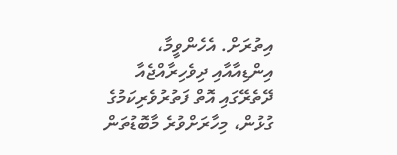އިތުރަށް. އެހެންވީމާ، އިންޑިއާއާއި ދިވެހިރާއްޖެއާ ދޭތެރޭގައި އޮތް ފަތުރުވެރިކަމުގެ ގުޅުން، މިހާރަށްވުރެ މާބޮޑުތަން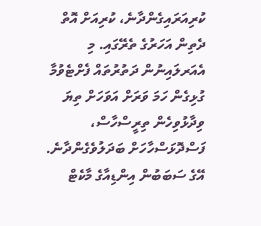ކުރިއަރައިގެންދާނެ، ކުރިއަށް އޮތް ދެތިން އަހަރުގެ ތެރޭގައި. މި އެއަރލައިނުން ދަތުރުތައް ފެށްޓެވުމާ ގުޅިގެން ހަމަ ވަރަށް އަވަހަށް ތިޔަ ވިދާޅުވިހެން ތިރީސްހާސް، ފަސްދޮޅަސްހާހަށް ބަދަލުވެގެންދާނެ. އޭގެ ސަބަބުން އިންޑިއާގެ މާކެޓް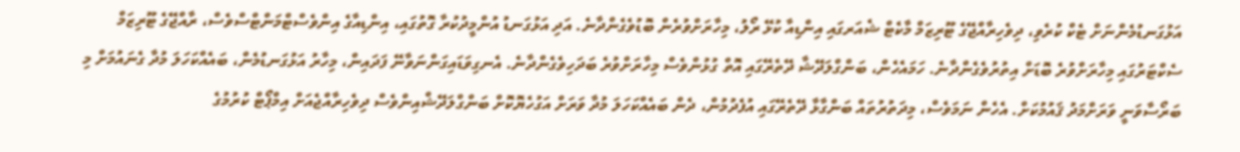އަޅުގަނޑުމެންނަށް ޓެކް ކުރެވި، ދިވެހިރާއްޖޭގެ ޓޫރިޒަމް މާކެޓް ޝެއަރގައި އިންޑިއާ ކުޅޭ ރޯލު، މިހާރަށްވުރެން ބޮޑުވެގެންދާނެ. އަދި އަޅުގަނޑު އުންމީދުކުރާ ގޮތުގައި، އިންޑިއާގެ އިންވެސްޓްމަންޓްސްވެސް، ރާއްޖޭގެ ޓޫރިޒަމް ސެކްޓަރުގައި މިހާރަށްވުރެ ބޮޑަށް އިތުރުވެގެންދާނެ. ހަމައެހެން، ބަންގްލަދޭޝާ ދޭތެރޭގައި އޮތް ގުޅުންވެސް މިހާރަށްވުރެ ބަދަހިވެގެންދާނެ. އެނގިވަޑައިގަންނަވާނޭ ފަދައިން، މިހާރު އަޅުގަނޑުމެން، ބައެއްކަހަލަ މުދާ ގެނައުމަށް މި ބަރޯސާވަނީ ވަރަށްމަދު ޤައުމުކަށް. އެހެން ނަމަވެސް، މިދަތުރުތައް ބަންގާޅާ ދޭތެރޭގައި އުފެދުމުން، ދެން ބައެއްކަހަލަ މުދާ ވަރަށް އަގުހެޔޮކޮށް ބަންގްލަދޭޝްއިންވެސް ދިވެހިރާއްޖެއަށް އިމްޕޯޓް ކުރުމުގެ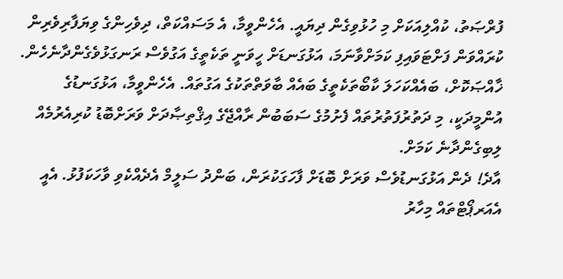ފުރްޞަތު، ކުއްލިއަކަށް މި ހުޅުވިގެން ދިޔައީ. އެހެންވީމާ، އެ މަސައްކަތް، ދިވެހިންގެ ވިޔަފާރިވެރިން ކުރައްވަން ފަށްޓަވައިފި ކަމަށްވާނަމަ، އަޅުގަނޑަށް ހީވަނީ ތަކެތީގެ އަގުވެސް ރަނގަޅުވެގެންދާނެހެން. ޚާއްޞަކޮށް، ބައެއްކަހަލަ ކާބޯތަކެތީގެ ބައެއް ބާވަތްތަކުގެ އަގުތައް. އެހެންވީމާ، އަޅުގަނޑުގެ އުންމީދަކީ، މި ދަތުރުފަތުރުތައް ފެށުމުގެ ސަބަބުން ރާއްޖޭގެ އިޤްތިޞާދަށް ވަރަށްބޮޑު ކުރިއެރުމެއް ލިބިގެންދާނެ ކަމަށް.
އާދެ! ދެން އަޅުގަނޑުވެސް ވަރަށް ބޮޑަށް ފާހަގަކުރަން، ބަންދު ސަލީމް އެދެއްކެވި ވާހަކަފުޅު. އެއީ އެއަރޕޯޓްތައް މިހާރު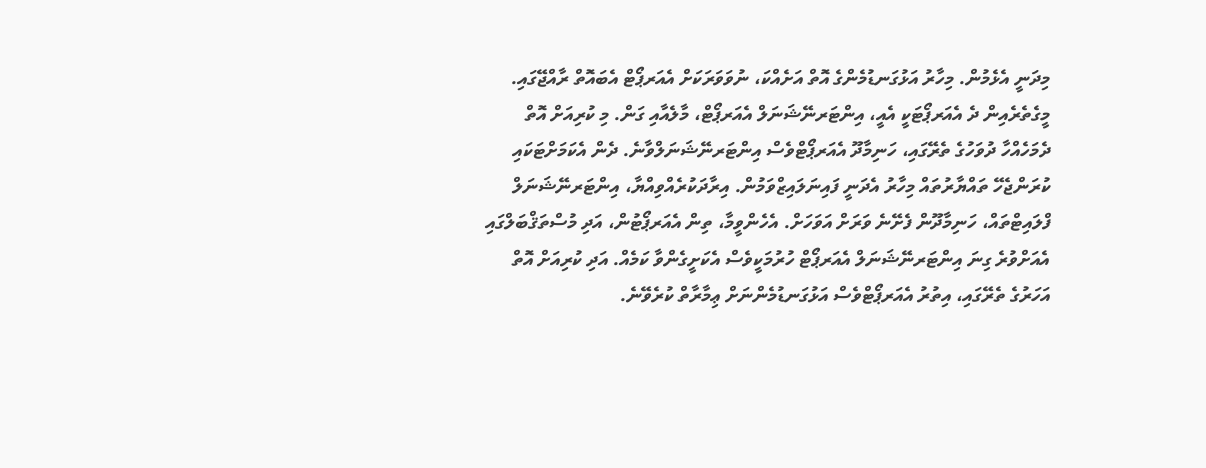މިދަނީ އެޅެމުން. މިހާރު އަޅުގަނޑުމެންގެ އޮތް އަށެއްކަ، ނުވަވަރަކަށް އެއަރޕޯޓް އެބައޮތް ރާއްޖޭގައި. މީގެތެރެއިން ދެ އެއަރޕޯޓަކީ އެއީ، އިންޓަރނޭޝަނަލް އެއަރޕޯޓް، މާލެއާއި ގަން. މި ކުރިއަށް އޮތް ދެމަހެއްހާ ދުވަހުގެ ތެރޭގައި، ހަނިމާދޫ އެއަރޕޯޓްވެސް އިންޓަރނޭޝަނަލްވާނެ. ދެން އެކަމަށްޓަކައި ކުރަންޖެހޭ ތައްޔާރުތައް މިހާރު އެދަނީ ފައިނަލައިޒްވަމުން. އިރާދަކުރެއްވިއްޔާ، އިންޓަރނޭޝަނަލް ފްލައިޓްތައް، ހަނިމާދޫން ފެށޭނެ ވަރަށް އަވަހަށް. އެހެންވީމާ، ތިން އެއަރޕޯޓުން، އަދި މުސްތަޤްބަލްގައި އެއަށްވުރެ ގިނަ އިންޓަރނޭޝަނަލް އެއަރޕޯޓް ހުރުމަކީވެސް އެކަށީގެންވާ ކަމެއް. އަދި ކުރިއަށް އޮތް އަހަރުގެ ތެރޭގައި، އިތުރު އެއަރޕޯޓްވެސް އަޅުގަނޑުމެންނަށް ޢިމާރާތް ކުރެވޭނެ.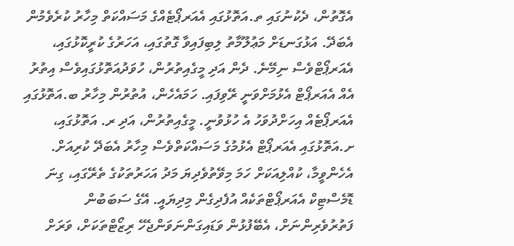އެގޮތުން، ދެކުނުގައި ތ.އަތޮޅުގައި އެއަރޕޯޓެއްގެ މަސައްކަތް މިހާރު ކުރެވެމުން އެބަދޭ. އަޅުގަނޑަށް މަޢުލޫމާތު ލިބިފައިވާ ގޮތުގައި، އަހަރުގެ ކުރީކޮޅުގައި، އެއަރޕޯޓްވެސް ނިމޭނެ. ދެން އަދި މީގެއިތުރުން، ހުވަދުއަތޮޅުގައިވެސް އިތުރު އެއް އެއަރޕޯޓް އެޅުމަށްވަނީ ރޭވިފައި. ހަމައެހެން، އުތުރުން މިހާރު ބ.އަތޮޅުގައި އެއަރޕޯޓެއް އިހަށްދުވަހު އެ ހުޅުވުނީ. މީގެއިތުރުން، އަދި ރ. އަތޮޅުގައި، ށ.އަތޮޅުގައި އެއަރޕޯޓް އެޅުމުގެ މަސައްކަތްވެސް މިހާރު އެބަދޭ ކުރިއަށް.
އެހެންވީމާ، ކުއްލިއަކަށް ހަމަ މިވޭތުވެދިޔަ މަދު އަހަރުތަކުގެ ތެރޭގައި، ގިނަ ޑޮމެސްޓިކް އެއަރޕޯޓްތަކެއް އުފެދިގެން މިދިޔައީ. އޭގެ ސަބަބުން ފަތުރުވެރިންނަށް، އެބޭފުޅުން ވަޑައިގަންނަވަންޖެހޭ ރިޒޯޓްތަކަށް، ވަރަށް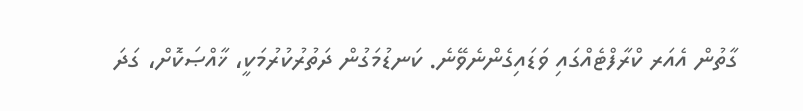ގާތުން އެއަރ ކްރާފްޓެއްގައި ވަޑައިގެންނެވޭނެ. ކަނޑުމަގުން ދަތުރުކުރުމަކީ، ޚާއްޞަކޮށް، ގަދަ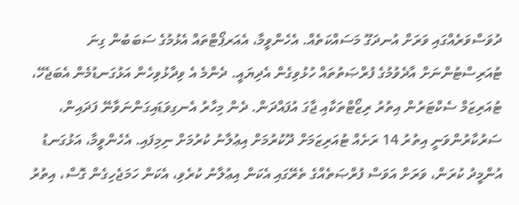ދުވަސްވަރެއްގައި ވަރަށް އުނދަގޫ މަސައްކަތެއް. އެހެންވީމާ، އެއަރޕޯޓްތައް އެޅުމުގެ ސަބަބުން ގިނަ ޓުއަރިސްޓުންނަށް އާދެވުމުގެ ފުރްޞަތުތައް ހުޅުވިގެން އެދިޔައީ. ދެންމެ އެ ވިދާޅުވިހެން އަޅުގަނޑުމެން އެބަޖެހޭ، ޓުއަރިޒަމް ސެކްޓަރުން އިތުރު ރިޒޯޓްތަކާއި ޖާގަ އުފައްދަން. ދެން މިހާރު އެނގިވަޑައިގަންނަވާނޭ ފަދައިން، ސަރުކާރުންވަނީ އިތުރު 14 ރަށެއް ޓުއަރިޒަމަށް ދޫކުރުމަށް އިޢުލާނު ކުރުމަށް ނިމިފައި. އެހެންވީމާ، އަޅުގަނޑު އުންމީދު ކުރަން، ވަރަށް އަވަސް ފުރްޞަތެއްގެ ތެރޭގައި އެކަން އިޢުލާނު ކުރެވި، އެކަން ހަމަޖެހިގެން ގޮސް، އިތުރު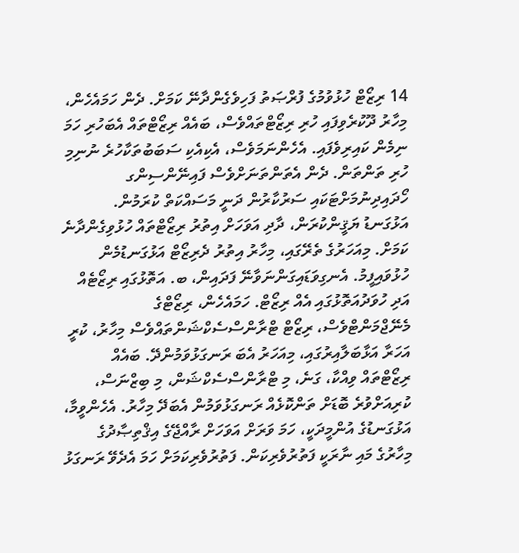14 ރިޒޯޓް ހުޅުވުމުގެ ފުރްޞަތު ފަހިވެގެންދާނޭ ކަމަށް. ދެން ހަމައެހެން، މިހާރު ދޫކުރެވިފައި ހުރި ރިޒޯޓްތައްވެސް، ބައެއް ރިޒޯޓްތައް އެބަހުރި ހަމަ ނިމެން ކައިރިވެފައި. އެހެންނަމަވެސް، އެކިއެކި ސަބަބުތަކާހުރެ ނުނިމި ހުރި ތަންތަން. ދެން އެތަންތަނަށްވެސް ފައިނޭންސިންގ ހޯދައިދިނުމަށްޓަކައި ސަރުކާރުން ދަނީ މަސައްކަތް ކުރަމުން.
އަޅުގަނޑު ޔަޤީންކުރަން، ދާދި އަވަހަށް އިތުރު ރިޒޯޓްތައް ހުޅުވިގެންދާނެ ކަމަށް. މިއަހަރުގެ ތެރޭގައި، މިހާރު އިތުރު ދެރިޒޯޓް އަޅުގަނޑުމެން ހުޅުވައިފީމު. އެނގިވަޑައިގަންނަވާނޭ ފަދައިން، ބ. އަތޮޅުގައި ރިޒޯޓެއް އަދި ހުވަދުއަތޮޅުގައި އެއް ރިޒޯޓް. ހަމައެހެން، ރިޒޯޓްގެ މެނޭޖްމަންޓްވެސް، ރިޒޯޓް ޓްރާންސްސެކްޝަންތައްވެސް މިހާރު، ކުރީ އަހަރާ އަޅާބަލާއިރުގައި، މިއަހަރު އެބަ ރަނގަޅުވަމުންދޭ. ބައެއް ރިޒޯޓްތައް ވިއްކާ، ގަނެ، މި ޓްރާންސްސެކްޝަން، މި ބިޒްނަސް، ކުރިއަށްވުރެ ބޮޑަށް ތަންކޮޅެއް ރަނގަޅުވަމުން އެބަދޭ މިހާރު. އެހެންވީމާ، އަޅުގަނޑުގެ އުންމީދަކީ، ހަމަ ވަރަށް އަވަހަށް ރާއްޖޭގެ އިޤްތިޞާދުގެ މިހާރުގެ މައި ނާރަކީ ފަތުރުވެރިކަން. ފަތުރުވެރިކަމަށް ހަމަ އެދެވޭ ރަނގަޅު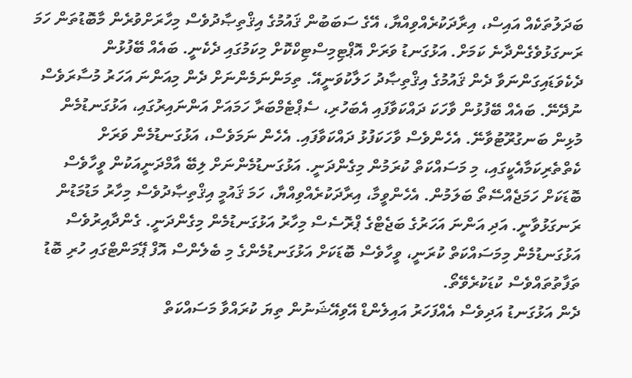ބަދަލުތަކެއް އައިސް، އިރާދަކުރެއްވިއްޔާ، އޭގެ ސަބަބުން ޤައުމުގެ އިޤްތިޞާދުވެސް މިހާރަށްވުރެން މާބޮޑުތަން ހަމަ ރަނގަޅުވެގެންދާނެ ކަމަށް. އަޅުގަނޑު ވަރަށް އޮޕްޓިމިސްޓިކްކޮށް މިކަމުގައި ދެކެނީ. ބައެއް ބޭފުޅުން ދެކެވަޑައިގަންނަވާ ދެން ޤައުމުގެ އިޤްތިޞާދު ހަލާކުވަނީއޭ. ތިމަންނަމެންނަށް ދެން މިއަންނަ އަހަރު މުސާރަވެސް ނުދޭނޭ. ބައެއް ބޭފުޅުން ވާހަކަ ދައްކަވާފައި އެބަހުރި، ސެޕްޓެމްބަރާ ހަމައަށް އަންނައިރުގައި، އަޅުގަނޑުމެން މުޅިން ބަނގުރޫޓުވާނޭ. އެހެންވެސް ވާހަކަފުޅު ދައްކަވާފައި. އެހެން ނަމަވެސް، އަޅުގަނޑުމެން ވަރަށް ކެތްތެރިކަމާއެކީގައި، މި މަސައްކަތް ކުރަމުން މިގެންދަނީ. އަޅުގަނޑުމެންނަށް ލިބޭ އާމްދަނީއަކުން ވީހާވެސް ބޮޑަކަށް ހަމަޖެއްސޭތޯ ބަލަމުން. އެހެންވީމާ، އިރާދަކުރެއްވިއްޔާ، ހަމަ ޤައުމީ އިޤްތިޞާދުވެސް މިހާރު މަޑުމަޑުން ރަނގަޅުވާނީ. އަދި އަންނަ އަހަރުގެ ބަޖެޓްގެ ޕްރޮސެސް މިހާރު އަޅުގަނޑުމެން މިގެންދަނީ. ގެންދާއިރުވެސް އަޅުގަނޑުމެން މިމަސައްކަތް ކުރަނީ، ވީހާވެސް ބޮޑަކަށް އަޅުގަނޑުމެންގެ މި ބެލެންސް އޮފް ޕޭމަންޓްގައި ހުރި ބޮޑު ތަފާތުތައްވެސް ކުޑަކުރެވޭތޯ.
ދެން އަޅުގަނޑު އަދިވެސް އެއްފަހަރު އައިލެންޑް އޭވިއޭޝަނުން ތިޔަ ކުރައްވާ މަސައްކަތް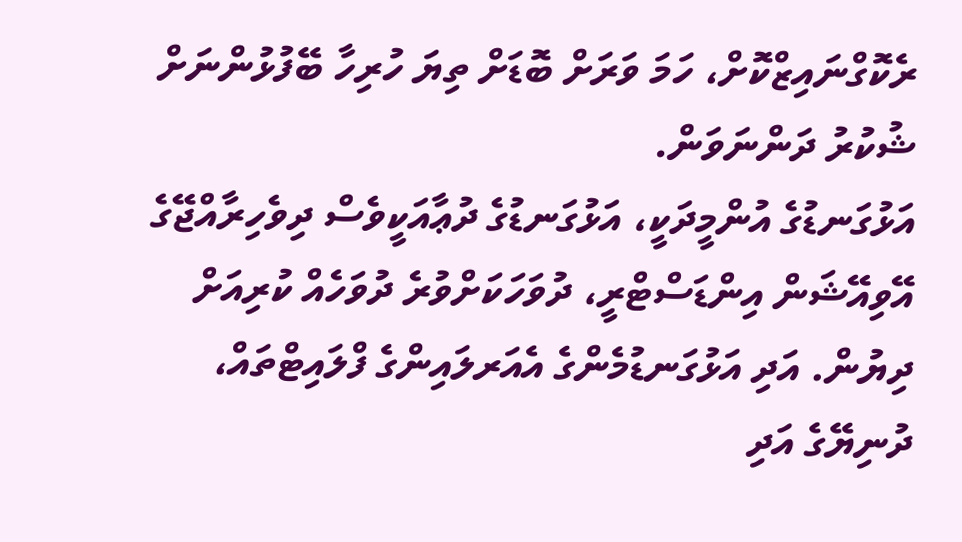ރެކޮގްނައިޒްކޮށް، ހަމަ ވަރަށް ބޮޑަށް ތިޔަ ހުރިހާ ބޭފުޅުންނަށް ޝުކުރު ދަންނަވަން.
އަޅުގަނޑުގެ އުންމީދަކީ، އަޅުގަނޑުގެ ދުޢާއަކީވެސް ދިވެހިރާއްޖޭގެ އޭވިއޭޝަން އިންޑަސްޓްރީ، ދުވަހަކަށްވުރެ ދުވަހެއް ކުރިއަށް ދިޔުން. އަދި އަޅުގަނޑުމެންގެ އެއަރލައިންގެ ފްލައިޓްތައް، ދުނިޔޭގެ އަދި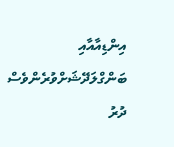އިންޑިއާއާއި ބަންގްލަދޭޝަށްވުރެންވެސް ދުރު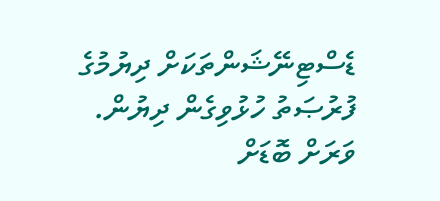ޑެސްޓިނޭޝަންތަކަށް ދިޔުމުގެ ފުރުޞަތު ހުޅުވިގެން ދިޔުން.
ވަރަށް ބޮޑަށް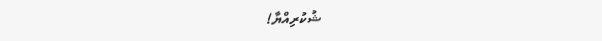ޝުކުރިއްޔާ!